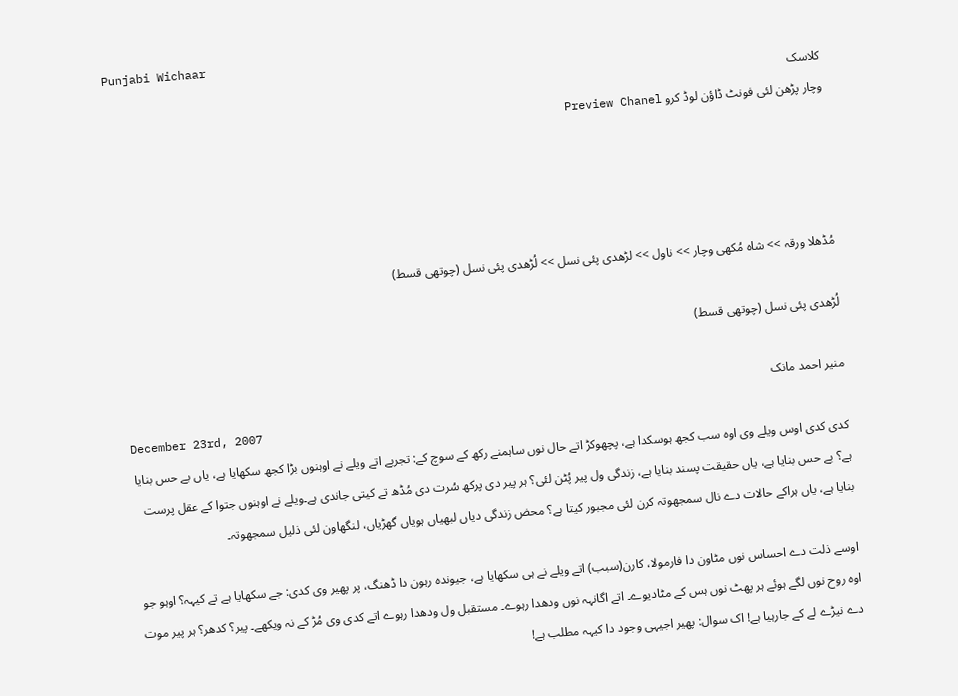Punjabi Wichaar
کلاسک
وچار پڑھن لئی فونٹ ڈاؤن لوڈ کرو Preview Chanel




مُڈھلا ورقہ >> شاہ مُکھی وچار >> ناول >> لڑھدی پئی نسل >> لُڑھدی پئی نسل (چوتھی قسط)

لُڑھدی پئی نسل (چوتھی قسط)

منیر احمد مانک
December 23rd, 2007
کدی کدی اوس ویلے وی اوہ سب کجھ ہوسکدا ہے، پچھوکڑ اتے حال نوں ساہمنے رکھ کے سوچ کے: تجربے اتے ویلے نے اوہنوں بڑا کجھ سکھایا ہے، یاں بے حس بنایا ہے؟ بے حس بنایا ہے، یاں حقیقت پسند بنایا ہے، زندگی ول پیر پُٹن لئی؟ ہر پیر دی پرکھ سُرت دی مُڈھ تے کیتی جاندی ہے۔ویلے نے اوہنوں جتوا کے عقل پرست بنایا ہے، یاں ہراکے حالات دے نال سمجھوتہ کرن لئی مجبور کیتا ہے؟ محض زندگی دیاں لبھیاں ہویاں گھڑیاں، لنگھاون لئی ذلیل سمجھوتہ۔

اوسے ذلت دے احساس نوں مٹاون دا فارمولا، کارن(سبب) اتے ویلے نے ہی سکھایا ہے، جیوندہ رہون دا ڈھنگ، پر پھیر وی کدی: جے سکھایا ہے تے کیہہ؟ اوہو جو اوہ روح نوں لگے ہوئے ہر پھٹ نوں ہس کے مٹادیوے۔ اتے اگانہہ نوں ودھدا رہوے۔ مستقبل ول ودھدا رہوے اتے کدی وی مُڑ کے نہ ویکھے۔ پیر؟ کدھر؟ ہر پیر موت دے نیڑے لے کے جارہیا ہے! اک سوال: پھیر اجیہی وجود دا کیہہ مطلب ہے!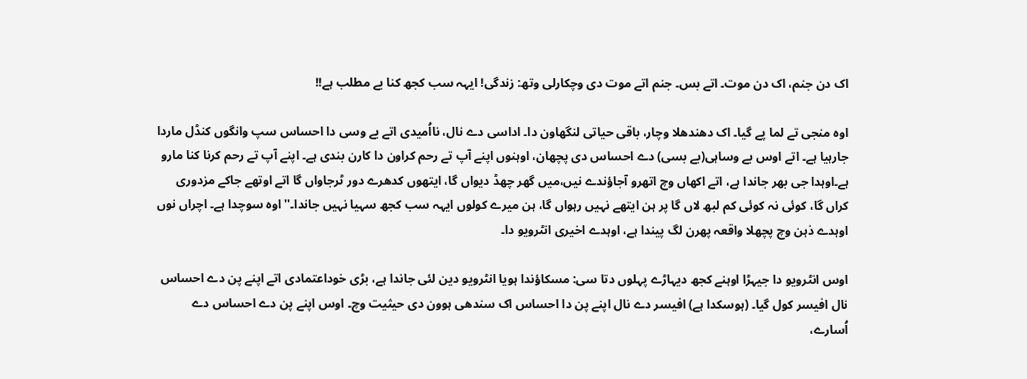اک دن جنم، اک دن موت۔ اتے بس۔ جنم اتے موت دی وچکارلی وتھ: زندگی! ایہہ سب کجھ کنا بے مطلب ہے!!

اوہ منجی تے لما پے گیا۔ اک دھندھلا وچار، باقی حیاتی لنگھاون دا۔ اداسی دے نال، نااُمیدی اتے بے وسی دا احساس سپ وانگوں کنڈل ماردا جارہیا ہے۔ اتے اوس بے وساہی(بے بسی) دے احساس دی پچھان، اوہنوں اپنے آپ تے رحم کراون دا کارن بندی ہے۔ اپنے آپ تے رحم کرنا کنا مارو ہے۔اوہدا جی بھر جاندا ہے، اتے اکھاں وچ اتھرو آجاؤندے نیں،میں گھر چھڈ دیواں گا، ایتھوں کدھرے دور ٹرجاواں گا اتے اوتھے جاکے مزدوری کراں گا، کوئی نہ کوئی کم لبھ لاں گا پر ہن ایتھے نہیں رہواں گا، ہن میرے کولوں ایہہ سب کجھ سہیا نہیں جاندا۔'' اوہ سوچدا ہے۔ اچراں نوں اوہدے ذہن وچ پچھلا واقعہ پھرن لگ پیندا ہے، اوہدے اخیری انٹرویو دا۔

اوس انٹرویو دا جیہڑا اوہنے کجھ دیہاڑے پہلوں دتا سی: مسکاؤندا ہویا انٹرویو دین لئی جاندا ہے، بڑی خوداعتمادی اتے اپنے پن دے احساس نال افیسر کول گیا۔ (ہوسکدا ہے) افیسر دے نال اپنے پن دا احساس اک سندھی ہوون دی حیثیت وچ۔ اوس اپنے پن دے احساس دے اُسارے،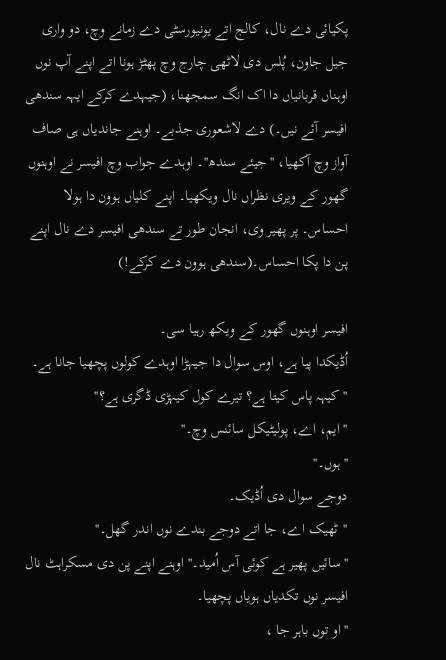پکیائی دے نال، کالج اتے یونیورسٹی دے زمانے وچ، دو واری جیل جاون، پُلس دی لاٹھی چارج وچ پھٹڑ ہونا اتے اپنے آپ نوں اوہناں قربانیاں دا اک انگ سمجھنا، (جیہدے کرکے ایہہ سندھی افیسر آئے نیں۔) دے لاشعوری جذبے۔ اوہنے جاندیاں ہی صاف آواز وچ آکھیا، ''جیئے سندھ''۔ اوہدے جواب وچ افیسر نے اوہنوں گھور کے ویری نظراں نال ویکھیا۔ اپنے کلیاں ہوون دا ہولا احساس۔ پر پھیر وی، انجان طور تے سندھی افیسر دے نال اپنے پن دا پکا احساس۔(سندھی ہوون دے کرکے!)

افیسر اوہنوں گھور کے ویکھ رہیا سی۔
اُڈیکدا پیا ہے، اوس سوال دا جیہڑا اوہدے کولوں پچھیا جانا ہے۔
''کیہہ پاس کیتا ہے؟ تیرے کول کیہڑی ڈگری ہے؟''
''ایم، اے، پولیٹیکل سائنس وچ۔''
''ہوں۔''
دوجے سوال دی اُڈیک۔
''ٹھیک اے، جا اتے دوجے بندے نوں اندر گھل۔''
''سائیں پھیر ہے کوئی آس اُمید۔'' اوہنے اپنے پن دی مسکراہٹ نال افیسر نوں تکدیاں ہویاں پچھیا۔
''او توں باہر جا ،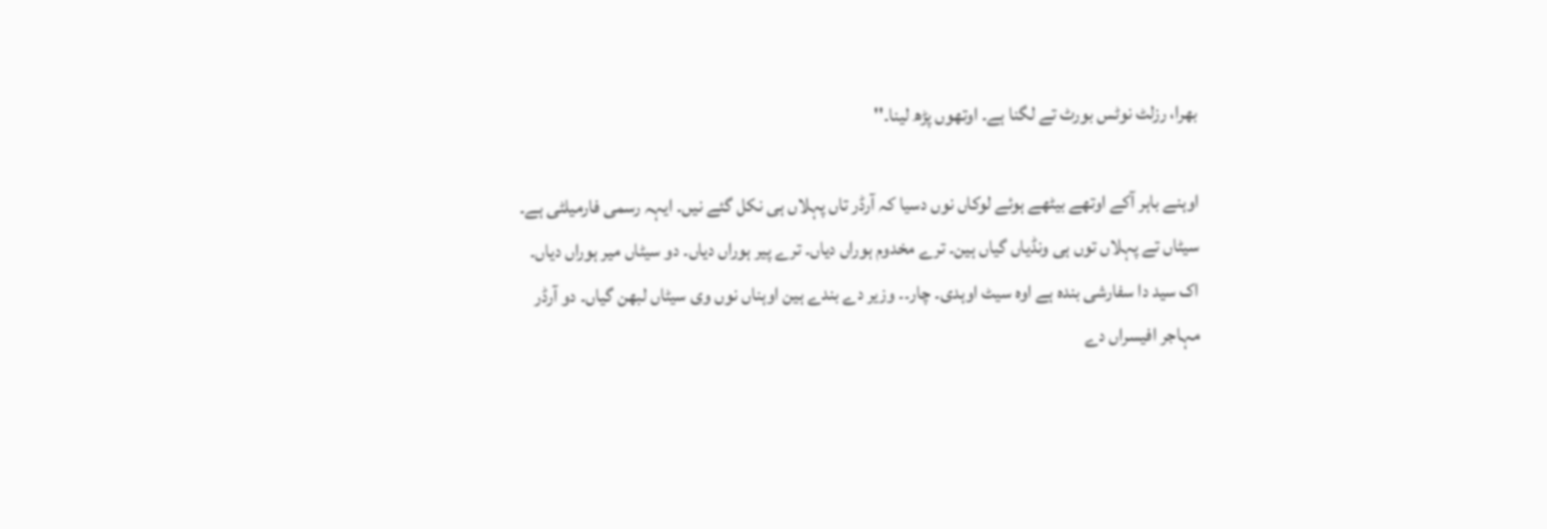بھرا، رزلٹ نوٹس بورٹ تے لگنا ہے۔ اوتھوں پڑھ لینا۔''

اوہنے باہر آکے اوتھے بیٹھے ہوئے لوکاں نوں دسیا کہ آرڈر تاں پہلاں ہی نکل گئے نیں۔ ایہہ رسمی فارمیلٹی ہے۔ سیٹاں تے پہلاں توں ہی ونڈیاں گیاں ہین۔ ترے مخدوم ہوراں دیاں۔ ترے پیر ہوراں دیاں۔ دو سیٹاں میر ہوراں دیاں۔ اک سید دا سفارشی بندہ ہے اوہ سیٹ اوہدی۔ چار۔۔ وزیر دے بندے ہین اوہناں نوں وی سیٹاں لبھن گیاں۔ دو آرڈر مہاجر افیسراں دے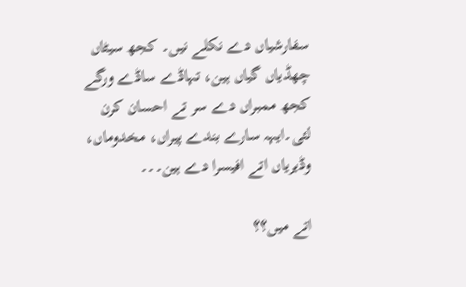سفارشیاں دے نکلے نیں۔ کجھ سیٹاں چھڈیاں گیاں ہین، تہاڈے ساڈے ورگے کجھ ممبراں دے سر تے احسان کرن لئی۔ایہہ سارے بندے پیراں، مخدوماں، وڈیریاں اتے افیسرا دے ہین۔۔۔

اتے میں؟؟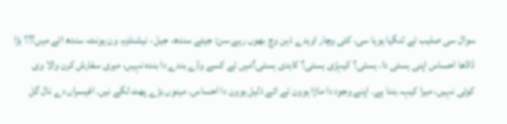سوال سی صلیب تے ٹنگیا ہویا سی، کئی وچار اوہدے ذہن وچ بھوں رہے سن: جیئے سندھ، جیل ، نیشنلزم، ون یونٹ، سندھ اتے میں؟؟؟ بڑا ڈاڈھا احساس اپنی ہستی دا۔ ہستی؟ کیہڑی ہستی؟ کاہدی ہستی؟میں تے کسے وڈے بندے دا بندہ نہیں، میری سفارش کرن والا وی کوئی نہیں، میرا کیہہ بننا ہے۔ اپنے وجود دا ماڑا ہوون تے اتے ذلیل ہوون دا احساس۔ مینوں بڑے پھٹ لگے نیں۔ افیسراں دے نال گل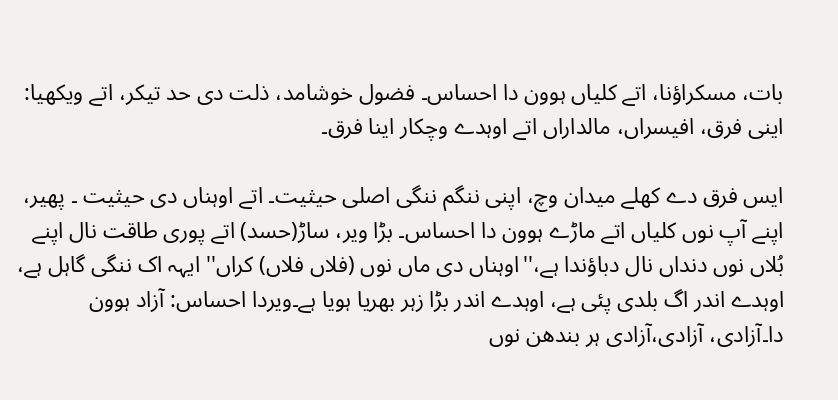بات، مسکراؤنا، اتے کلیاں ہوون دا احساس۔ فضول خوشامد، ذلت دی حد تیکر، اتے ویکھیا: اینی فرق، افیسراں، مالداراں اتے اوہدے وچکار اینا فرق۔

ایس فرق دے کھلے میدان وچ، اپنی ننگم ننگی اصلی حیثیت۔ اتے اوہناں دی حیثیت ۔ پھیر، اپنے آپ نوں کلیاں اتے ماڑے ہوون دا احساس۔ بڑا ویر، ساڑ(حسد) اتے پوری طاقت نال اپنے بُلاں نوں دنداں نال دباؤندا ہے،''اوہناں دی ماں نوں (فلاں فلاں) کراں'' ایہہ اک ننگی گاہل ہے، اوہدے اندر اگ بلدی پئی ہے، اوہدے اندر بڑا زہر بھریا ہویا ہے۔ویردا احساس: آزاد ہوون دا۔آزادی، آزادی،آزادی ہر بندھن نوں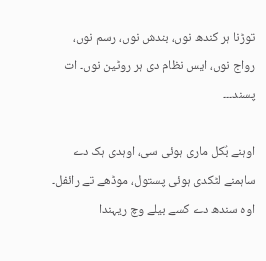توڑنا ہر کندھ نوں، بندش نوں، رسم نوں، رواج نوں، ایس نظام دی ہر روٹین نوں۔ ات پسند۔۔۔

اوہنے بُکل ماری ہوئی سی، اوہدی ہک دے ساہمنے لٹکدی ہوئی پستول، موڈھے تے رائفل۔ اوہ سندھ دے کسے بیلے وچ ریہندا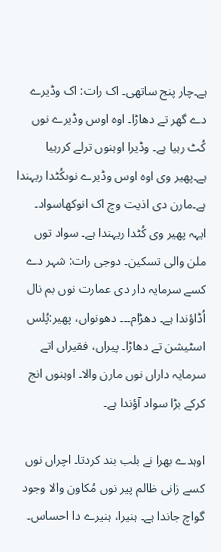ہے۔چار پنج ساتھی۔ اک رات: اک وڈیرے دے گھر تے دھاڑا۔ اوہ اوس وڈیرے نوں کُٹ رہیا ہے۔ وڈیرا اوہنوں ترلے کررہیا ہے۔پھیر وی اوہ اوس وڈیرے نوںکُٹدا ریہندا ہے۔مارن دی اذیت وچ اک انوکھاسواد۔ ایہہ پھیر وی کُٹدا ریہندا ہے۔ سواد توں ملن والی تسکین۔ دوجی رات: شہر دے کسے سرمایہ دار دی عمارت نوں بم نال اُڈاؤندا ہے۔ دھڑام۔۔۔ دھونواں، پھیر:پُلس اسٹیشن تے دھاڑا۔ پیراں، فقیراں اتے سرمایہ داراں نوں مارن والا۔ اوہنوں انج کرکے بڑا سواد آؤندا ہے۔

اوہدے بھرا نے بلب بند کردتا۔ اچراں نوں کسے زانی ظالم پیر نوں مُکاون والا وجود گواچ جاندا ہے۔ ہنیرا، ہنیرے دا احساس۔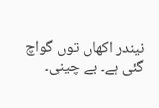نیندر اکھاں توں گواچ گئی ہے۔ بے چینی۔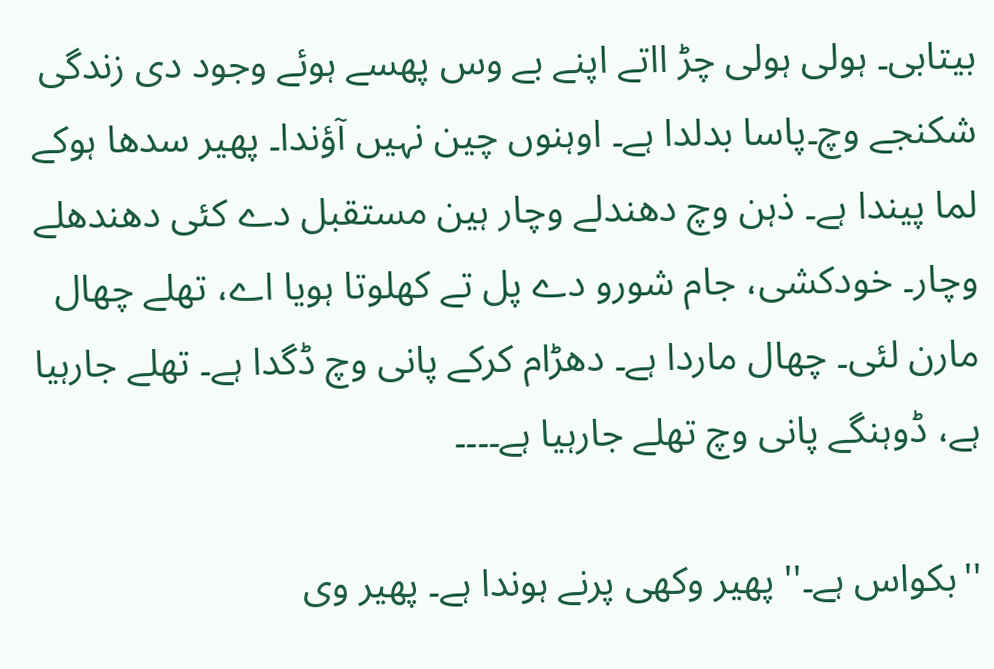بیتابی۔ ہولی ہولی چڑ ااتے اپنے بے وس پھسے ہوئے وجود دی زندگی شکنجے وچ۔پاسا بدلدا ہے۔ اوہنوں چین نہیں آؤندا۔ پھیر سدھا ہوکے لما پیندا ہے۔ ذہن وچ دھندلے وچار ہین مستقبل دے کئی دھندھلے وچار۔ خودکشی، جام شورو دے پل تے کھلوتا ہویا اے، تھلے چھال مارن لئی۔ چھال ماردا ہے۔ دھڑام کرکے پانی وچ ڈگدا ہے۔ تھلے جارہیا ہے، ڈوہنگے پانی وچ تھلے جارہیا ہے۔۔۔۔

''بکواس ہے۔'' پھیر وکھی پرنے ہوندا ہے۔ پھیر وی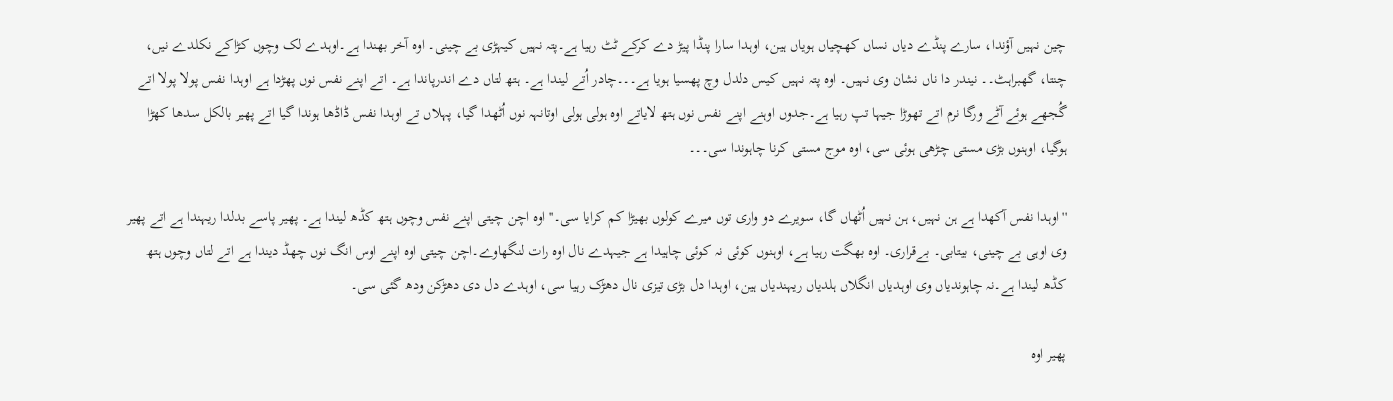چین نہیں آؤندا، سارے پنڈے دیاں نساں کھچیاں ہویاں ہین، اوہدا سارا پنڈا پیڑ دے کرکے ٹٹ رہیا ہے۔پتہ نہیں کیہڑی بے چینی۔ اوہ آخر بھندا ہے۔اوہدے لک وچوں کڑاکے نکلدے نیں، چنتا، گھبراہٹ۔۔ نیندر دا ناں نشان وی نہیں۔ اوہ پتہ نہیں کیس دلدل وچ پھسیا ہویا ہے۔۔۔چادر اُتے لیندا ہے۔ ہتھ لتاں دے اندرپاندا ہے۔ اتے اپنے نفس نوں پھڑدا ہے اوہدا نفس پولا پولا اتے گُجھے ہوئے آٹے ورگا نرم اتے تھوڑا جیہا تپ رہیا ہے۔جدوں اوہنے اپنے نفس نوں ہتھ لایاتے اوہ ہولی ہولی اوتانہہ نوں اُٹھدا گیا، پہلاں تے اوہدا نفس ڈاڈھا ہوندا گیا اتے پھیر بالکل سدھا کھڑا ہوگیا، اوہنوں بڑی مستی چڑھی ہوئی سی، اوہ موج مستی کرنا چاہوندا سی۔۔۔

''اوہدا نفس آکھدا ہے ہن نہیں، ہن نہیں اُٹھاں گا، سویرے دو واری توں میرے کولوں بھیڑا کم کرایا سی۔'' اوہ اچن چیتی اپنے نفس وچوں ہتھ کڈھ لیندا ہے۔ پھیر پاسے بدلدا ریہندا ہے اتے پھیر وی اوہی بے چینی، بیتابی۔ بےقراری۔ اوہ بھگت رہیا ہے، اوہنوں کوئی نہ کوئی چاہیدا ہے جیہدے نال اوہ رات لنگھاوے۔اچن چیتی اوہ اپنے اوس انگ نوں چھڈ دیندا ہے اتے لتاں وچوں ہتھ کڈھ لیندا ہے۔نہ چاہوندیاں وی اوہدیاں انگلاں ہلدیاں ریہندیاں ہین، اوہدا دل بڑی تیزی نال دھڑک رہیا سی، اوہدے دل دی دھڑکن ودھ گئی سی۔

پھیر اوہ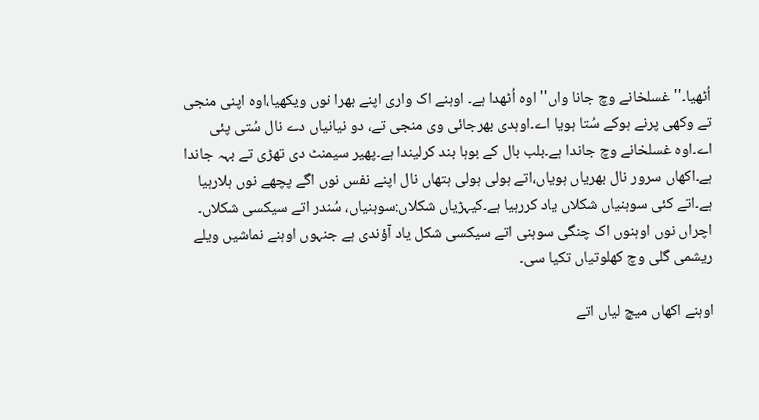اُٹھیا۔''غسلخانے وچ جانا واں''اوہ اُٹھدا ہے۔ اوہنے اک واری اپنے بھرا نوں ویکھیا،اوہ اپنی منجی تے وکھی پرنے ہوکے سُتا ہویا اے۔اوہدی بھرجائی وی منجی تے، دو نیانیاں دے نال سُتی پئی اے۔اوہ غسلخانے وچ جاندا ہے۔بلب بال کے بوہا بند کرلیندا ہے۔پھیر سیمنٹ دی تھڑی تے بہہ جاندا ہے۔اکھاں سرور نال بھریاں ہویاں،اتے ہولی ہولی ہتھاں نال اپنے نفس نوں اگے پچھے نوں ہلارہیا ہے۔اتے کئی سوہنیاں شکلاں یاد کررہیا ہے۔کیہڑیاں شکلاں:سوہنیاں، سُندر اتے سیکسی شکلاں۔ اچراں نوں اوہنوں اک چنگی سوہنی اتے سیکسی شکل یاد آؤندی ہے جنہوں اوہنے نماشیں ویلے ریشمی گلی وچ کھلوتیاں تکیا سی۔

اوہنے اکھاں میچ لیاں اتے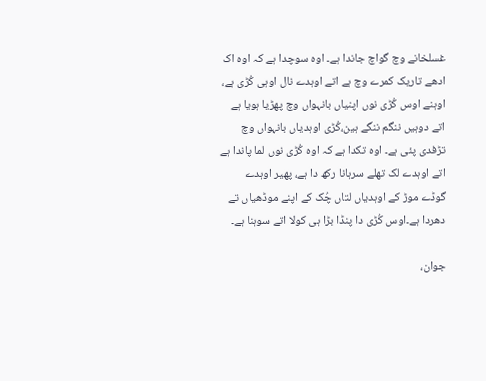غسلخانے وچ گواچ جاندا ہے۔ اوہ سوچدا ہے کہ اوہ اک ادھے تاریک کمرے وچ ہے اتے اوہدے نال اوہی کُڑی ہے، اوہنے اوس کُڑی نوں اپنیاں بانہواں وچ پھڑیا ہویا ہے اتے دوہیں ننگم ننگے ہین،کُڑی اوہدیاں بانہواں وچ تڑفدی پئی ہے۔ اوہ تکدا ہے کہ اوہ کُڑی نوں لما پاندا ہے اتے اوہدے لک تھلے سرہانا رکھ دا ہے، پھیر اوہدے گوڈے موڑ کے اوہدیاں لتاں چُک کے اپنے موڈھیاں تے دھردا ہے۔اوس کُڑی دا پنڈا بڑا ہی کولا اتے سوہنا ہے۔

جوان،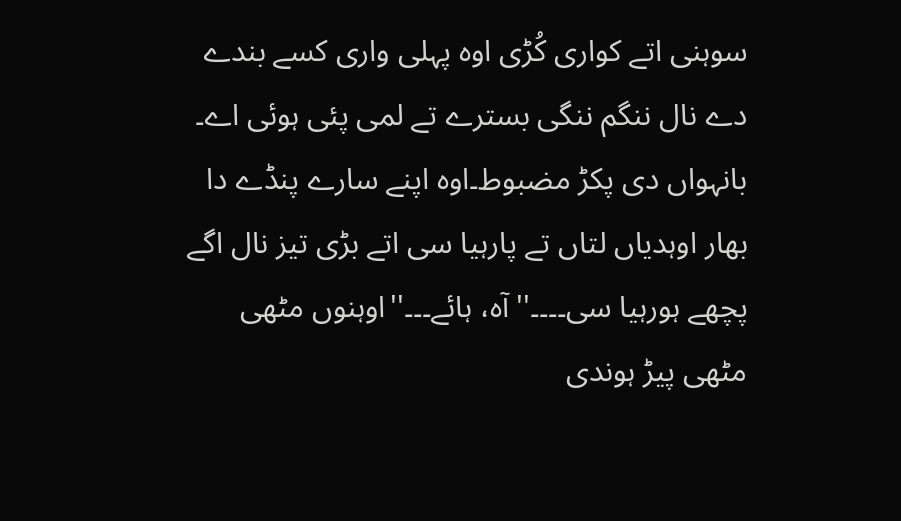سوہنی اتے کواری کُڑی اوہ پہلی واری کسے بندے دے نال ننگم ننگی بسترے تے لمی پئی ہوئی اے۔ بانہواں دی پکڑ مضبوط۔اوہ اپنے سارے پنڈے دا بھار اوہدیاں لتاں تے پارہیا سی اتے بڑی تیز نال اگے پچھے ہورہیا سی۔۔۔۔''آہ، ہائے۔۔۔''اوہنوں مٹھی مٹھی پیڑ ہوندی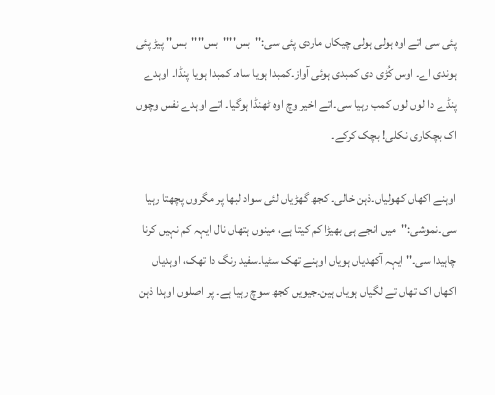پئی سی اتے اوہ ہولی ہولی چیکاں ماردی پئی سی:''بس''''بس''''بس'' پیڑ پئی ہوندی اے۔ اوس کُڑی دی کمبدی ہوئی آواز۔کمبدا ہویا ساہ۔ کمبدا ہویا پنڈا۔ اوہدے پنڈے دا لوں لوں کمب رہیا سی۔اتے اخیر وچ اوہ ٹھنڈا ہوگیا۔ اتے اوہدے نفس وچوں اک بچکاری نکلی! بچک کرکے۔

اوہنے اکھاں کھولیاں۔ذہن خالی۔ کجھ گھڑیاں لئی سواد لبھا پر مگروں پچھتا رہیا سی۔نموشی:''میں انجے ہی بھیڑا کم کیتا ہے، مینوں ہتھاں نال ایہہ کم نہیں کرنا چاہیدا سی۔'' ایہہ آکھدیاں ہویاں اوہنے تھک سٹیا۔سفید رنگ دا تھک، اوہدیاں اکھاں اک تھاں تے لگیاں ہویاں ہین۔جیویں کجھ سوچ رہیا ہے۔ پر اصلوں اوہدا ذہن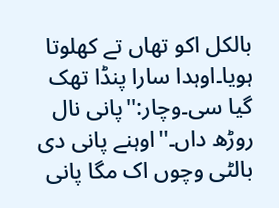بالکل اکو تھاں تے کھلوتا ہویا۔اوہدا سارا پنڈا تھک گیا سی۔وچار:''پانی نال روڑھ داں۔''اوہنے پانی دی بالٹی وچوں اک مگا پانی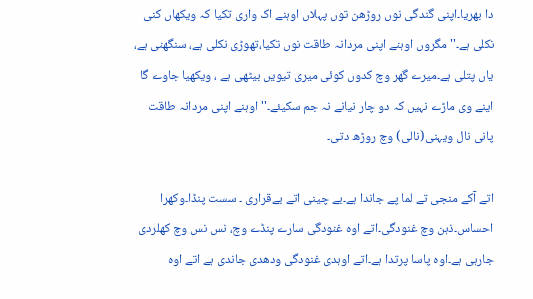دا بھریا۔اپنی گندگی نوں روڑھن توں پہلاں اوہنے اک واری تکیا کہ ویکھاں کنی نکلی ہے۔'' مگروں اوہنے اپنی مردانہ طاقت نوں تکیا،تھوڑی نکلی ہے، سنگھنی ہے، یاں پتلی ہے۔میرے گھر وچ کدوں کوئی میری تیویں بیٹھی ہے ، ویکھیا جاوے گا اینے وی ماڑے نہیں کہ دو چار نیانے نہ جم سکیئے۔'' اوہنے اپنی مردانہ طاقت پانی نال ویہنی(نالی) وچ روڑھ دتی۔

اتے آکے منجی تے لما پے جاندا ہے۔بے چینی اتے بےقراری ۔ سست پنڈا۔وکھرا احساس۔ذہن وچ غنودگی۔اتے اوہ غنودگی سارے پنڈے وچ، نس نس وچ کھلردی جارہی ہے۔اوہ پاسا پرتدا ہے۔اتے اوہدی غنودگی ودھدی جاندی ہے اتے اوہ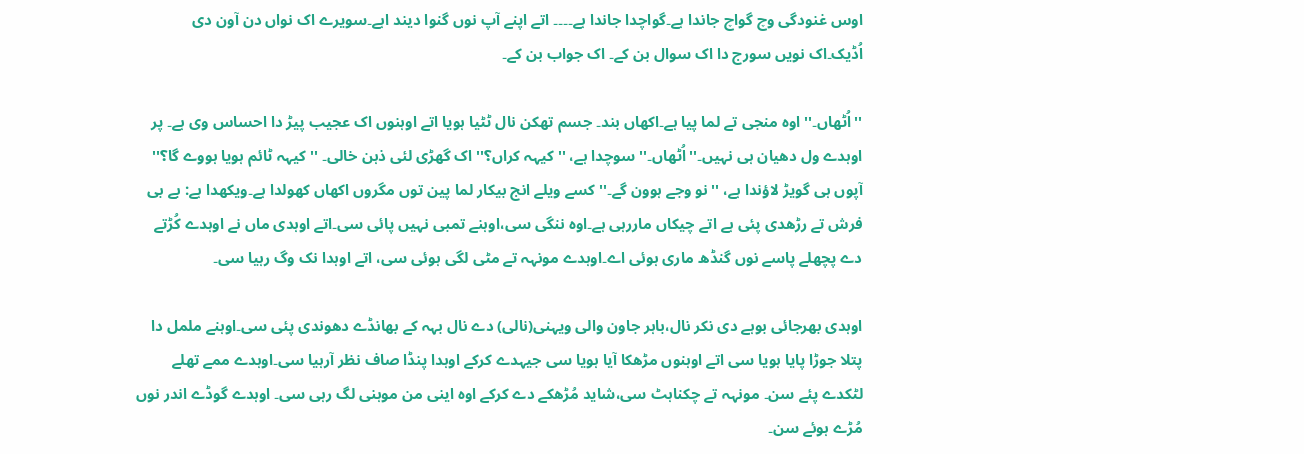اوس غنودگی وچ گواچ جاندا ہے۔گواچدا جاندا ہے۔۔۔۔ اتے اپنے آپ نوں گنوا دیند اہے۔سویرے اک نواں دن آون دی اُڈیک۔اک نویں سورج دا اک سوال بن کے۔ اک جواب بن کے۔

''اُٹھاں۔''اوہ منجی تے لما پیا ہے۔اکھاں بند۔ جسم تھکن نال ٹٹیا ہویا اتے اوہنوں اک عجیب پیڑ دا احساس وی ہے۔ پر اوہدے ول دھیان ہی نہیں۔''اُٹھاں۔'' سوچدا ہے، ''کیہہ کراں؟'' اک گھڑی لئی ذہن خالی۔ ''کیہہ ٹائم ہویا ہووے گا؟'' آپوں ہی گویڑ لاؤندا ہے، ''نو وجے ہوون گے۔'' کسے ویلے انج بیکار لما پین توں مگروں اکھاں کھولدا ہے۔ویکھدا ہے: بے بی فرش تے رڑھدی پئی ہے اتے چیکاں ماررہی ہے۔اوہ ننگی سی،اوہنے تمبی نہیں پائی سی۔اتے اوہدی ماں نے اوہدے کُڑتے دے پچھلے پاسے نوں گنڈھ ماری ہوئی اے۔اوہدے مونہہ تے مٹی لگی ہوئی سی، اتے اوہدا نک وگ رہیا سی۔

اوہدی بھرجائی بوہے دی نکر نال،باہر جاون والی ویہنی(نالی) دے نال بہہ کے بھانڈے دھوندی پئی سی۔اوہنے ململ دا پتلا جوڑا پایا ہویا سی اتے اوہنوں مڑھکا آیا ہویا سی جیہدے کرکے اوہدا پنڈا صاف نظر آرہیا سی۔اوہدے ممے تھلے لٹکدے پئے سن۔ مونہہ تے چکناہٹ سی،شاید مُڑھکے دے کرکے اوہ اینی من موہنی لگ رہی سی۔ اوہدے گوڈے اندر نوں مُڑے ہوئے سن۔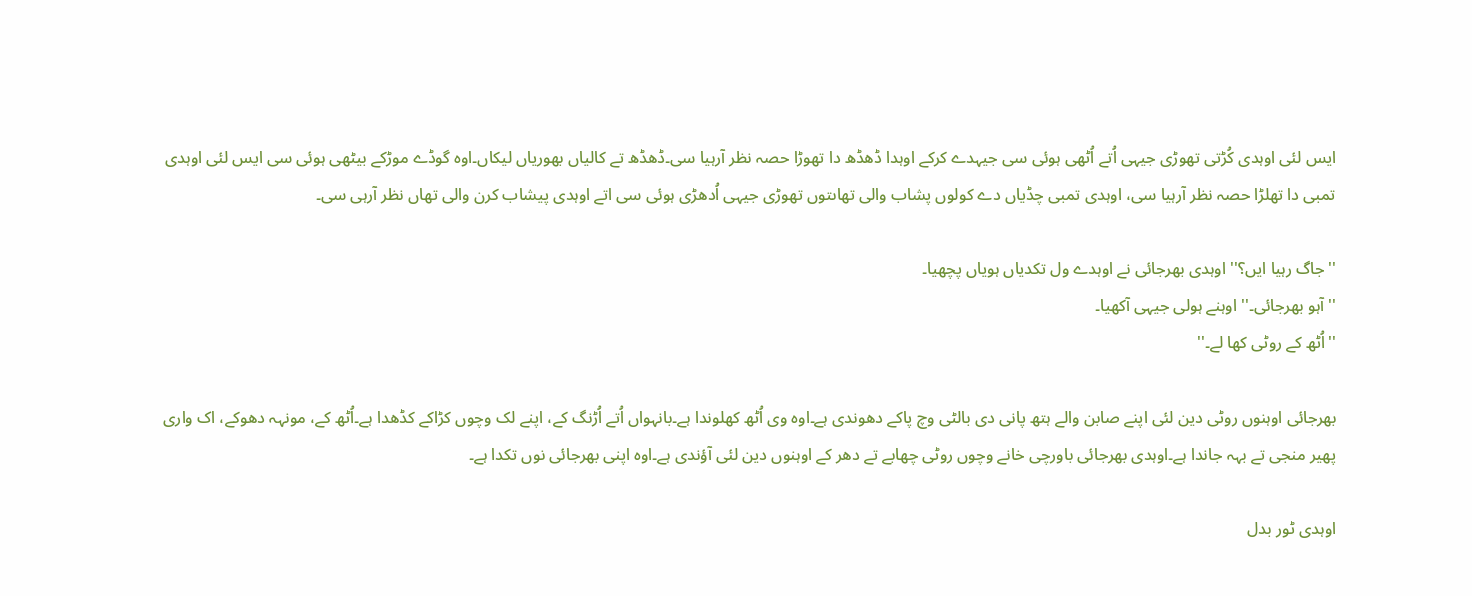ایس لئی اوہدی کُڑتی تھوڑی جیہی اُتے اُٹھی ہوئی سی جیہدے کرکے اوہدا ڈھڈھ دا تھوڑا حصہ نظر آرہیا سی۔ڈھڈھ تے کالیاں بھوریاں لیکاں۔اوہ گوڈے موڑکے بیٹھی ہوئی سی ایس لئی اوہدی تمبی دا تھلڑا حصہ نظر آرہیا سی، اوہدی تمبی چڈیاں دے کولوں پشاب والی تھاںتوں تھوڑی جیہی اُدھڑی ہوئی سی اتے اوہدی پیشاب کرن والی تھاں نظر آرہی سی۔

''جاگ رہیا ایں؟'' اوہدی بھرجائی نے اوہدے ول تکدیاں ہویاں پچھیا۔
''آہو بھرجائی۔'' اوہنے ہولی جیہی آکھیا۔
''اُٹھ کے روٹی کھا لے۔''

بھرجائی اوہنوں روٹی دین لئی اپنے صابن والے ہتھ پانی دی بالٹی وچ پاکے دھوندی ہے۔اوہ وی اُٹھ کھلوندا ہے۔بانہواں اُتے اُڑنگ کے، اپنے لک وچوں کڑاکے کڈھدا ہے۔اُٹھ کے، مونہہ دھوکے، اک واری پھیر منجی تے بہہ جاندا ہے۔اوہدی بھرجائی باورچی خانے وچوں روٹی چھابے تے دھر کے اوہنوں دین لئی آؤندی ہے۔اوہ اپنی بھرجائی نوں تکدا ہے۔

اوہدی ٹور بدل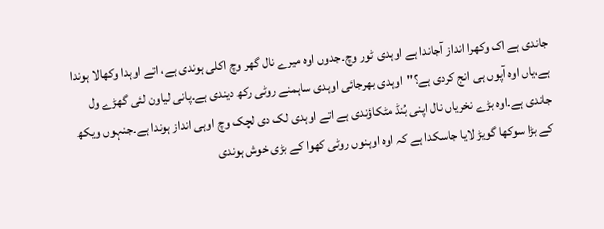جاندی ہے اک وکھرا انداز آجاندا ہے اوہدی ٹور وچ۔جدوں اوہ میرے نال گھر وچ اکلی ہوندی ہے، اتے اوہدا وکھالا ہوندا ہے،یاں اوہ آپوں ہی انج کردی ہے؟''اوہدی بھرجائی اوہدی ساہمنے روٹی رکھ دیندی ہے۔پانی لیاون لئی گھڑے ول جاندی ہے۔اوہ بڑے نخریاں نال اپنی بُنڈ مٹکاؤندی ہے اتے اوہدی لک دی لچک وچ اوہی انداز ہوندا ہے۔جنہوں ویکھ کے بڑا سوکھا گویڑ لایا جاسکدا ہے کہ اوہ اوہنوں روٹی کھوا کے بڑی خوش ہوندی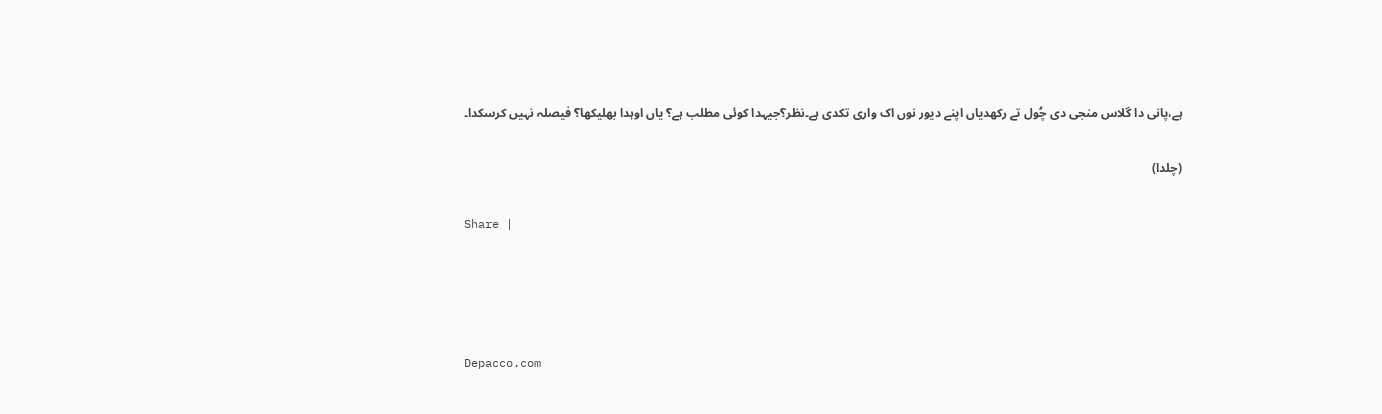ہے،پانی دا گلاس منجی دی چُول تے رکھدیاں اپنے دیور نوں اک واری تکدی ہے۔نظر؟جیہدا کوئی مطلب ہے؟ یاں اوہدا بھلیکھا؟ فیصلہ نہیں کرسکدا۔

(چلدا)

Share |




Depacco.com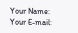Your Name:
Your E-mail: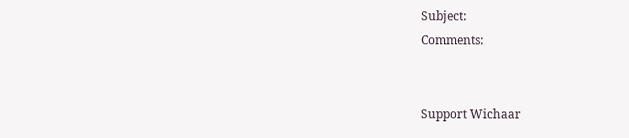Subject:
Comments:


Support Wichaar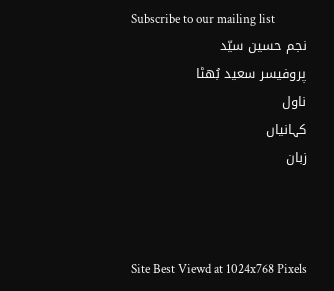Subscribe to our mailing list
نجم حسین سیّد
پروفیسر سعید بُھٹا
ناول
کہانیاں
زبان



Site Best Viewd at 1024x768 Pixels